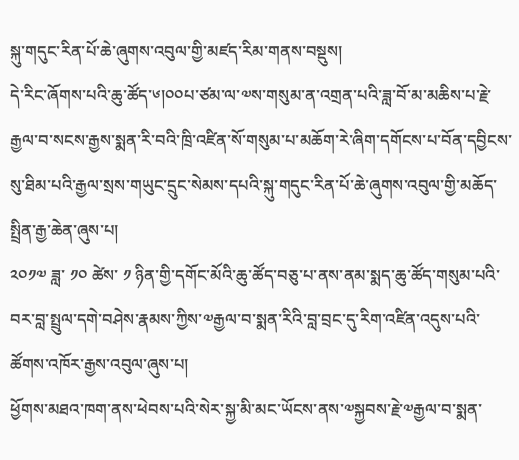སྐུ་གདུང་རིན་པོ་ཆེ་ཞུགས་འབུལ་གྱི་མཛད་རིམ་གནས་བསྡུས།
དེ་རིང་ཞོགས་པའི་ཆུ་ཚོད་༦།༠༠པ་ཙམ་ལ་༧ས་གསུམ་ན་འགྲན་པའི་ཟླ་བོ་མ་མཆིས་པ་རྗེ་རྒྱལ་བ་སངས་རྒྱས་སྨན་རི་བའི་ཁྲི་འཛིན་སོ་གསུམ་པ་མཆོག་རེ་ཞིག་དགོངས་པ་བོན་དབྱིངས་སུ་ཐིམ་པའི་རྒྱལ་སྲས་གཡུང་དྲུང་སེམས་དཔའི་སྐུ་གདུང་རིན་པོ་ཆེ་ཞུགས་འབུལ་གྱི་མཆོད་སྤྲིན་རྒྱ་ཆེན་ཞུས་པ།
༢༠༡༧ ཟླ་ ༡༠ ཚེས་ ༡ ཉིན་གྱི་དགོང་མོའི་ཆུ་ཚོད་བཅུ་པ་ནས་ནམ་སྨད་ཆུ་ཚོད་གསུམ་པའི་བར་བླ་སྤྲུལ་དགེ་བཤེས་རྣམས་ཀྱིས་༧རྒྱལ་བ་སྨན་རིའི་བླ་བྲང་དུ་རིག་འཛིན་འདུས་པའི་ཚོགས་འཁོར་རྒྱས་འབུལ་ཞུས་པ།
ཕྱོགས་མཐའ་ཁག་ནས་ཕེབས་པའི་སེར་སྐྱ་མི་མང་ཡོངས་ནས་༧སྐྱབས་རྗེ་༧རྒྱལ་བ་སྨན་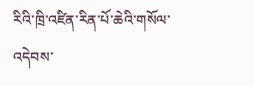རིའི་ཁྲི་འཛིན་རིན་པོ་ཆེའི་གསོལ་འདེབས་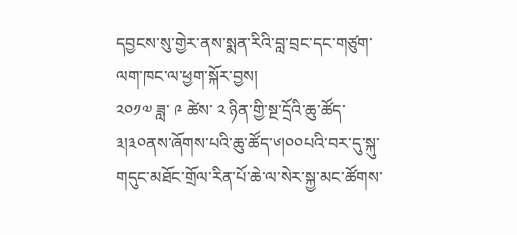དབྱངས་སུ་གྱེར་ནས་སྨན་རིའི་བླ་བྲང་དང་གཙུག་ལག་ཁང་ལ་ཕྱག་སྐོར་བྱས།
༢༠༡༧ ཟླ་ ༩ ཚེས་ ༢ ཉིན་གྱི་སྔ་དྲོའི་ཆུ་ཚོད་༣།༣༠ནས་ཞོགས་པའི་ཆུ་ཚོད་༦།༠༠པའི་བར་དུ་སྐུ་གདུང་མཐོང་གྲོལ་རིན་པོ་ཆེ་ལ་སེར་སྐྱ་མང་ཚོགས་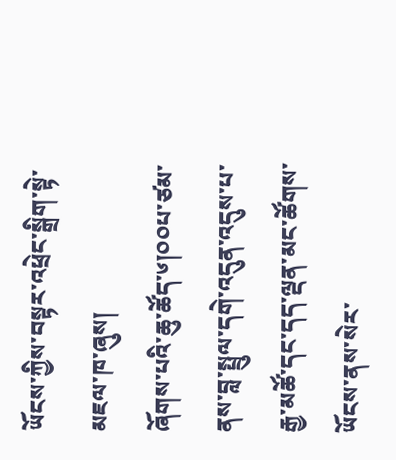ཡོངས་ཀྱིས་བསྟར་འཕྲེང་སྒྲིག་སྟེ་མཇལ་ཁ་ཞུས།
ཞོགས་པའི་ཆུ་ཚོད་༦།༠༠པ་ཙམ་ནས་བླ་སྤྲུལ་དགེ་འདུན་འདུས་པ་རྒྱ་མཚོ་དང་དད་ལྡན་མང་ཚོགས་ཡོངས་ནས་སེར་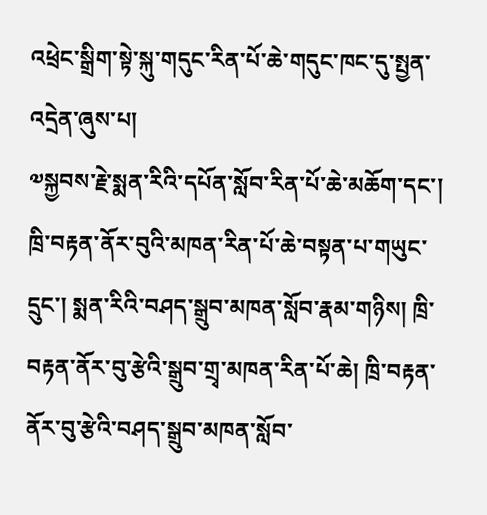འཕྲེང་སྒྲིག་སྟེ་སྐུ་གདུང་རིན་པོ་ཆེ་གདུང་ཁང་དུ་སྤྱན་འདྲེན་ཞུས་པ།
༧སྐྱབས་རྗེ་སྨན་རིའི་དཔོན་སློབ་རིན་པོ་ཆེ་མཆོག་དང་། ཁྲི་བརྟན་ནོར་བུའི་མཁན་རིན་པོ་ཆེ་བསྟན་པ་གཡུང་དྲུང་། སྨན་རིའི་བཤད་སྒྲུབ་མཁན་སློབ་རྣམ་གཉིས། ཁྲི་བརྟན་ནོར་བུ་རྩེའི་སྒྲུབ་གྲྭ་མཁན་རིན་པོ་ཆེ། ཁྲི་བརྟན་ནོར་བུ་རྩེའི་བཤད་སྒྲུབ་མཁན་སློབ་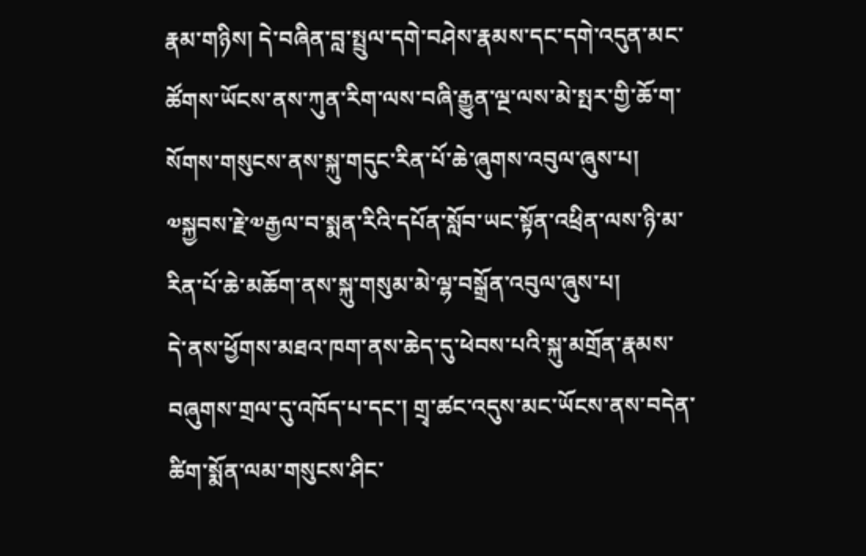རྣམ་གཉིས། དེ་བཞིན་བླ་སྤྲུལ་དགེ་བཤེས་རྣམས་དང་དགེ་འདུན་མང་ཚོགས་ཡོངས་ནས་ཀུན་རིག་ལས་བཞི་རྒྱུན་ལྔ་ལས་མེ་སྤར་གྱི་ཆོ་ག་སོགས་གསུངས་ནས་སྐུ་གདུང་རིན་པོ་ཆེ་ཞུགས་འབུལ་ཞུས་པ།
༧སྐྱབས་རྗེ་༧རྒྱལ་བ་སྨན་རིའི་དཔོན་སློབ་ཡང་སྟོན་འཕྲིན་ལས་ཉི་མ་རིན་པོ་ཆེ་མཆོག་ནས་སྐུ་གསུམ་མེ་ལྷ་བསྒྲོན་འབུལ་ཞུས་པ།
དེ་ནས་ཕྱོགས་མཐའ་ཁག་ནས་ཆེད་དུ་ཕེབས་པའི་སྐུ་མགྲོན་རྣམས་བཞུགས་གྲལ་དུ་འཁོད་པ་དང་། གྲྭ་ཚང་འདུས་མང་ཡོངས་ནས་བདེན་ཚིག་སྨོན་ལམ་གསུངས་ཤིང་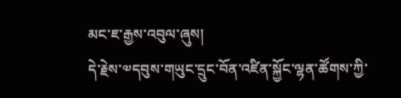མང་ཇ་རྒྱས་འབུལ་ཞུས།
དེ་རྗེས་༧དབུས་གཡུང་དྲུང་བོན་འཛིན་སྐྱོང་ལྷན་ཚོགས་ཀྱི་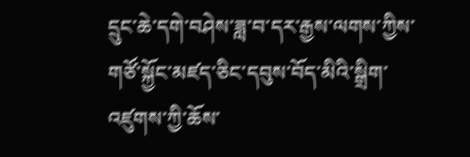དྲུང་ཆེ་དགེ་བཤེས་ཟླ་བ་དར་རྒྱས་ལགས་ཀྱིས་གཙོ་སྐྱོང་མཛད་ཅིང་དབུས་བོད་མིའི་སྒྲིག་འཛུགས་ཀྱི་ཆོས་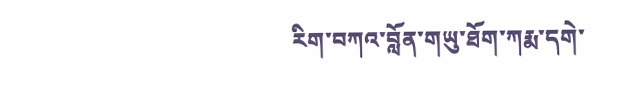རིག་བཀའ་བློན་གཡུ་ཐོག་ཀརྨ་དགེ་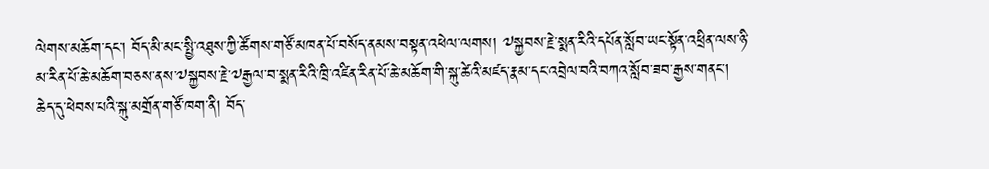ལེགས་མཆོག་དང་། བོད་མི་མང་སྤྱི་འཐུས་ཀྱི་ཚོགས་གཙོ་མཁན་པོ་བསོད་ནམས་བསྟན་འཕེལ་ལགས། ༧སྐྱབས་རྗེ་སྨན་རིའི་དཔོན་སློབ་ཡང་སྟོན་འཕྲིན་ལས་ཉི་མ་རིན་པོ་ཆེ་མཆོག་བཅས་ནས་༧སྐྱབས་རྗེ་༧རྒྱལ་བ་སྨན་རིའི་ཁྲི་འཛིན་རིན་པོ་ཆེ་མཆོག་གི་སྐུ་ཚེའི་མཛད་རྣམ་དང་འབྲེལ་བའི་བཀའ་སློབ་ཟབ་རྒྱས་གནང་།
ཆེད་དུ་ཕེབས་པའི་སྐུ་མགྲོན་གཙོ་ཁག་ནི། བོད་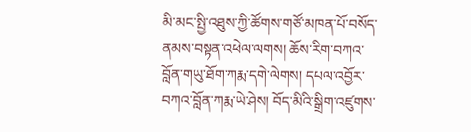མི་མང་སྤྱི་འཐུས་ཀྱི་ཚོགས་གཙོ་མཁན་པོ་བསོད་ནམས་བསྟན་འཕེལ་ལགས། ཆོས་རིག་བཀའ་བློན་གཡུ་ཐོག་ཀརྨ་དགེ་ལེགས། དཔལ་འབྱོར་བཀའ་བློན་ཀརྨ་ཡེ་ཤེས། བོད་མིའི་སྒྲིག་འཛུགས་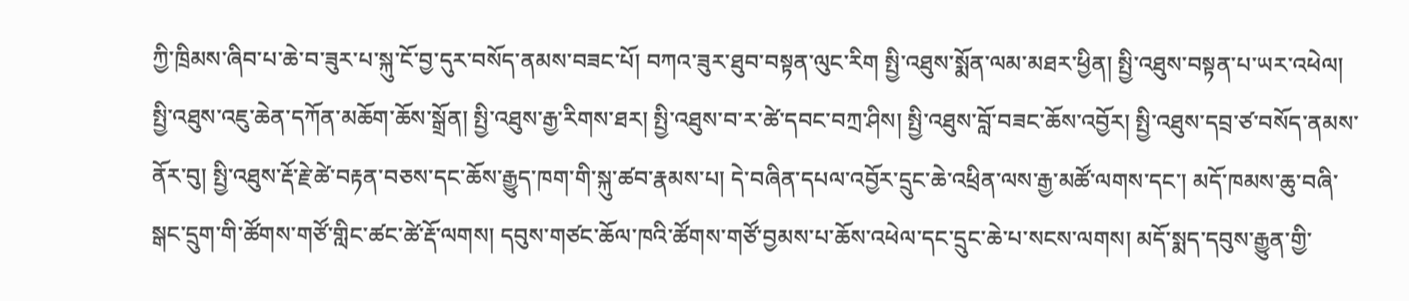ཀྱི་ཁྲིམས་ཞིབ་པ་ཆེ་བ་ཟུར་པ་སྐུ་ངོ་བྱ་དུར་བསོད་ནམས་བཟང་པོ། བཀའ་ཟུར་ཐུབ་བསྟན་ལུང་རིག སྤྱི་འཐུས་སྨོན་ལམ་མཐར་ཕྱིན། སྤྱི་འཐུས་བསྟན་པ་ཡར་འཕེལ། སྤྱི་འཐུས་འཇུ་ཆེན་དཀོན་མཆོག་ཆོས་སྒྲོན། སྤྱི་འཐུས་རྒྱ་རིགས་ཐར། སྤྱི་འཐུས་བ་ར་ཚེ་དབང་བཀྲ་ཤིས། སྤྱི་འཐུས་བློ་བཟང་ཆོས་འབྱོར། སྤྱི་འཐུས་དབྲ་ཙ་བསོད་ནམས་ནོར་བུ། སྤྱི་འཐུས་རྡོ་རྗེ་ཚེ་བརྟན་བཅས་དང་ཆོས་རྒྱུད་ཁག་གི་སྐུ་ཚབ་རྣམས་པ། དེ་བཞིན་དཔལ་འབྱོར་དྲུང་ཆེ་འཕྲིན་ལས་རྒྱ་མཚོ་ལགས་དང་། མདོ་ཁམས་ཆུ་བཞི་སྒང་དྲུག་གི་ཚོགས་གཙོ་གླིང་ཚང་ཚེ་རྡོ་ལགས། དབུས་གཙང་ཆོལ་ཁའི་ཚོགས་གཙོ་བྱམས་པ་ཆོས་འཕེལ་དང་དྲུང་ཆེ་པ་སངས་ལགས། མདོ་སྨད་དབུས་རྒྱུན་གྱི་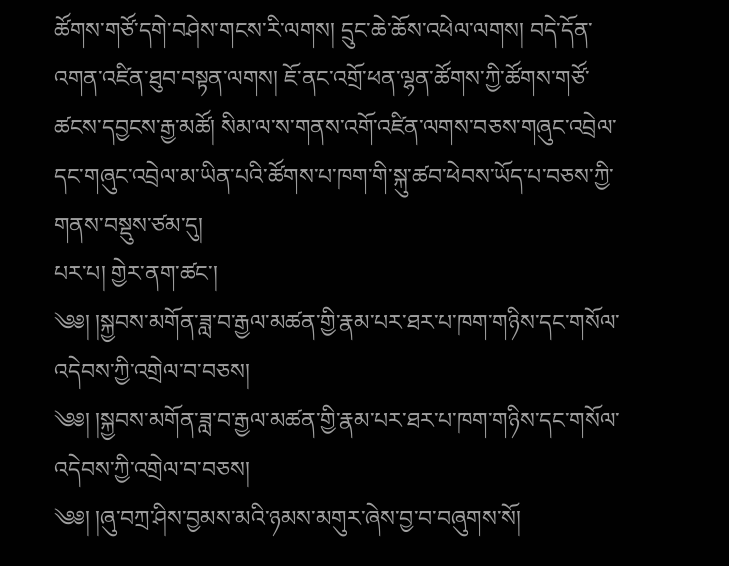ཚོགས་གཙོ་དགེ་བཤེས་གངས་རི་ལགས། དྲུང་ཆེ་ཆོས་འཕེལ་ལགས། བདེ་དོན་འགན་འཛིན་ཐུབ་བསྟན་ལགས། ཇོ་ནང་འགྲོ་ཕན་ལྷན་ཚོགས་ཀྱི་ཚོགས་གཙོ་ཚངས་དབྱངས་རྒྱ་མཚོ། སིམ་ལ་ས་གནས་འགོ་འཛིན་ལགས་བཅས་གཞུང་འབྲེལ་དང་གཞུང་འབྲེལ་མ་ཡིན་པའི་ཚོགས་པ་ཁག་གི་སྐུ་ཚབ་ཕེབས་ཡོད་པ་བཅས་ཀྱི་གནས་བསྡུས་ཙམ་དུ།
པར་པ། གྱེར་ནག་ཚང་།
༄༅། །སྐྱབས་མགོན་ཟླ་བ་རྒྱལ་མཚན་གྱི་རྣམ་པར་ཐར་པ་ཁག་གཉིས་དང་གསོལ་འདེབས་ཀྱི་འགྲེལ་བ་བཅས།
༄༅། །སྐྱབས་མགོན་ཟླ་བ་རྒྱལ་མཚན་གྱི་རྣམ་པར་ཐར་པ་ཁག་གཉིས་དང་གསོལ་འདེབས་ཀྱི་འགྲེལ་བ་བཅས།
༄༅། །ཞུ་བཀྲ་ཤིས་བྱམས་མའི་ཉམས་མགུར་ཞེས་བྱ་བ་བཞུགས་སོ།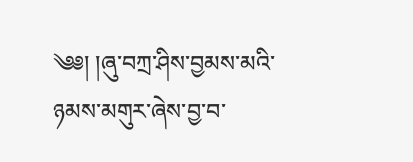༄༅། །ཞུ་བཀྲ་ཤིས་བྱམས་མའི་ཉམས་མགུར་ཞེས་བྱ་བ་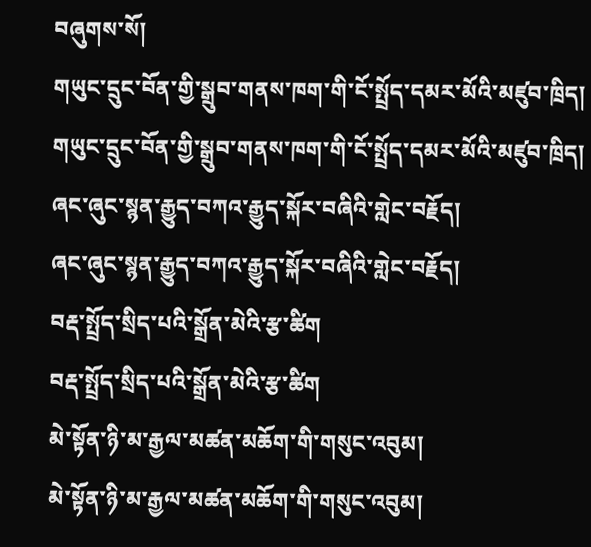བཞུགས་སོ།
གཡུང་དྲུང་བོན་གྱི་སྒྲུབ་གནས་ཁག་གི་ངོ་སྤྲོད་དམར་མོའི་མཛུབ་ཁྲིད།
གཡུང་དྲུང་བོན་གྱི་སྒྲུབ་གནས་ཁག་གི་ངོ་སྤྲོད་དམར་མོའི་མཛུབ་ཁྲིད།
ཞང་ཞུང་སྙན་རྒྱུད་བཀའ་རྒྱུད་སྐོར་བཞིའི་གླེང་བརྗོད།
ཞང་ཞུང་སྙན་རྒྱུད་བཀའ་རྒྱུད་སྐོར་བཞིའི་གླེང་བརྗོད།
བརྡ་སྤྲོད་སྲིད་པའི་སྒྲོན་མེའི་རྩ་ཚིག
བརྡ་སྤྲོད་སྲིད་པའི་སྒྲོན་མེའི་རྩ་ཚིག
མེ་སྟོན་ཉི་མ་རྒྱལ་མཚན་མཆོག་གི་གསུང་འབུམ།
མེ་སྟོན་ཉི་མ་རྒྱལ་མཚན་མཆོག་གི་གསུང་འབུམ།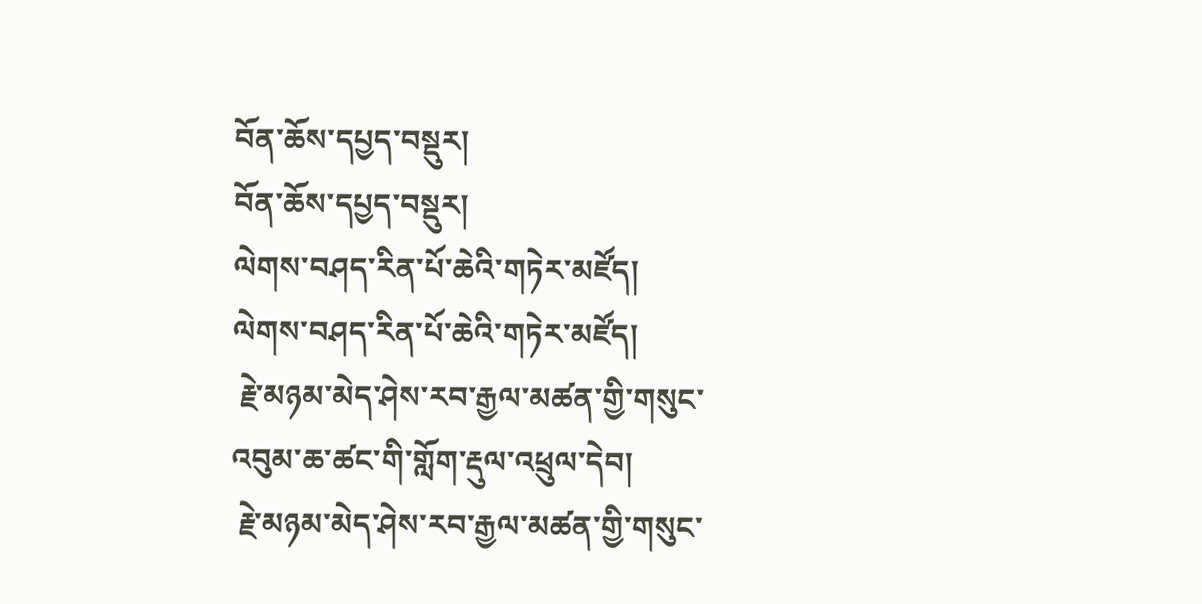བོན་ཆོས་དཔྱད་བསྡུར།
བོན་ཆོས་དཔྱད་བསྡུར།
ལེགས་བཤད་རིན་པོ་ཆེའི་གཏེར་མཛོད།
ལེགས་བཤད་རིན་པོ་ཆེའི་གཏེར་མཛོད།
 རྗེ་མཉམ་མེད་ཤེས་རབ་རྒྱལ་མཚན་གྱི་གསུང་འབུམ་ཆ་ཚང་གི་གློག་རྡུལ་འཕྲུལ་དེབ།
 རྗེ་མཉམ་མེད་ཤེས་རབ་རྒྱལ་མཚན་གྱི་གསུང་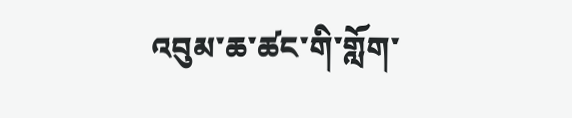འབུམ་ཆ་ཚང་གི་གློག་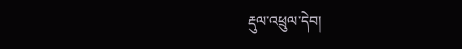རྡུལ་འཕྲུལ་དེབ།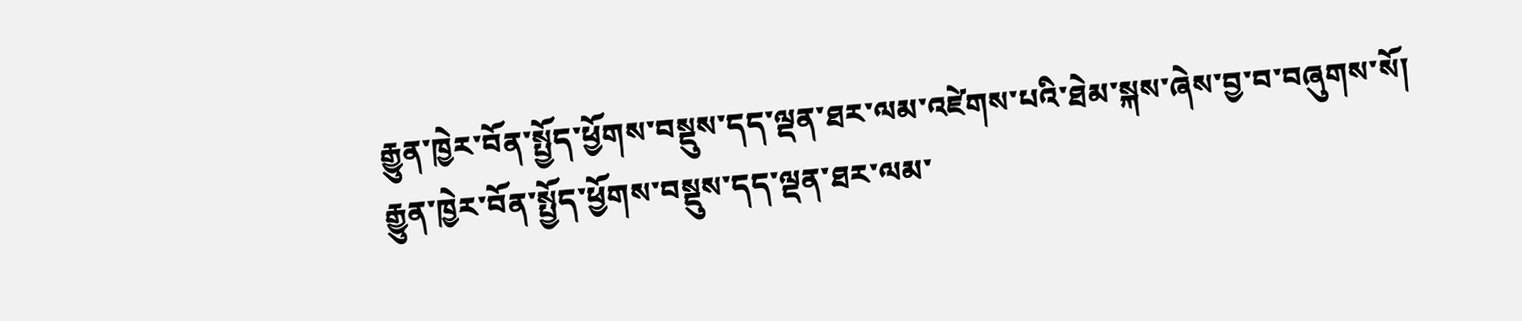རྒྱུན་ཁྱེར་བོན་སྤྱོད་ཕྱོགས་བསྡུས་དད་ལྡན་ཐར་ལམ་འཛེགས་པའི་ཐེམ་སྐས་ཞེས་བྱ་བ་བཞུགས་སོ།
རྒྱུན་ཁྱེར་བོན་སྤྱོད་ཕྱོགས་བསྡུས་དད་ལྡན་ཐར་ལམ་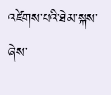འཛེགས་པའི་ཐེམ་སྐས་ཞེས་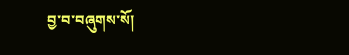བྱ་བ་བཞུགས་སོ།